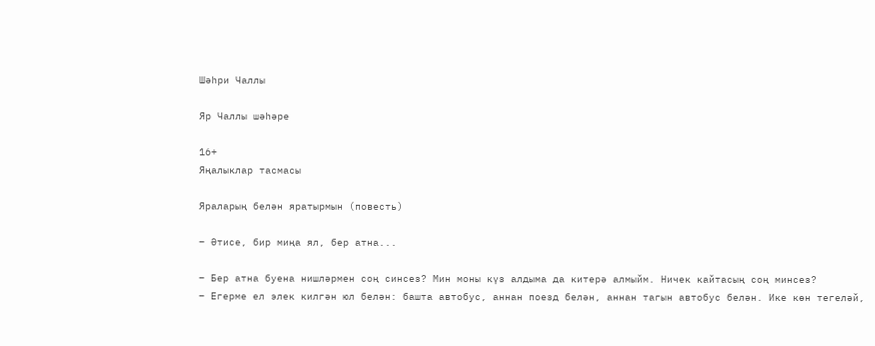Шәһри Чаллы

Яр Чаллы шәһәре

16+
Яңалыклар тасмасы

Яраларың белән яратырмын (повесть)

– Әтисе, бир миңа ял, бер атна...

– Бер атна буена нишләрмен соң синсез? Мин моны күз алдыма да китерә алмыйм. Ничек кайтасың соң минсез?
– Егерме ел элек килгән юл белән: башта автобус, аннан поезд белән, аннан тагын автобус белән. Ике көн тегеләй,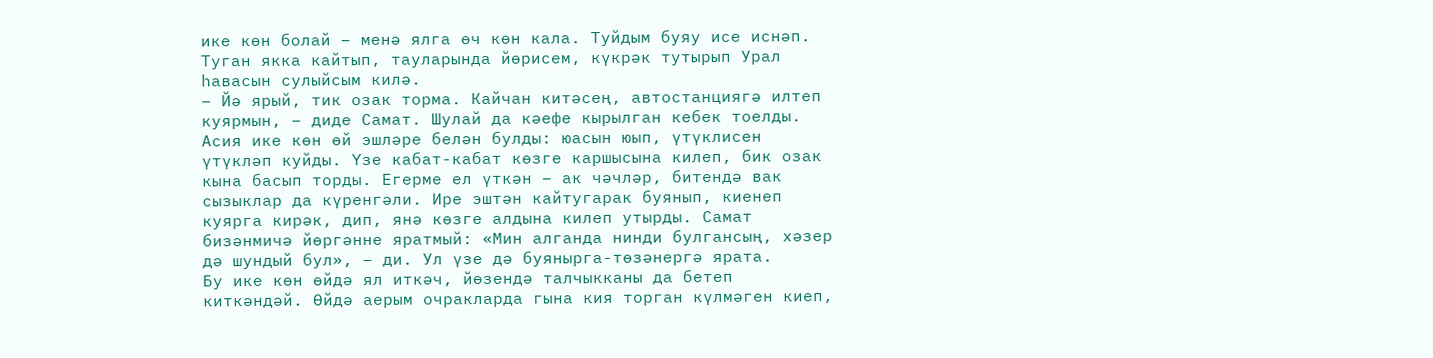ике көн болай – менә ялга өч көн кала. Туйдым буяу исе иснәп. Туган якка кайтып, тауларында йөрисем, күкрәк тутырып Урал һавасын сулыйсым килә.
– Йә ярый, тик озак торма. Кайчан китәсең, автостанциягә илтеп куярмын, – диде Самат. Шулай да кәефе кырылган кебек тоелды.
Асия ике көн өй эшләре белән булды: юасын юып, үтүклисен үтүкләп куйды. Үзе кабат-кабат көзге каршысына килеп, бик озак кына басып торды. Егерме ел үткән – ак чәчләр, битендә вак сызыклар да күренгәли. Ире эштән кайтугарак буянып, киенеп куярга кирәк, дип, янә көзге алдына килеп утырды. Самат бизәнмичә йөргәнне яратмый: «Мин алганда нинди булгансың, хәзер дә шундый бул», – ди. Ул үзе дә буянырга-төзәнергә ярата.
Бу ике көн өйдә ял иткәч, йөзендә талчыкканы да бетеп киткәндәй. Өйдә аерым очракларда гына кия торган күлмәген киеп,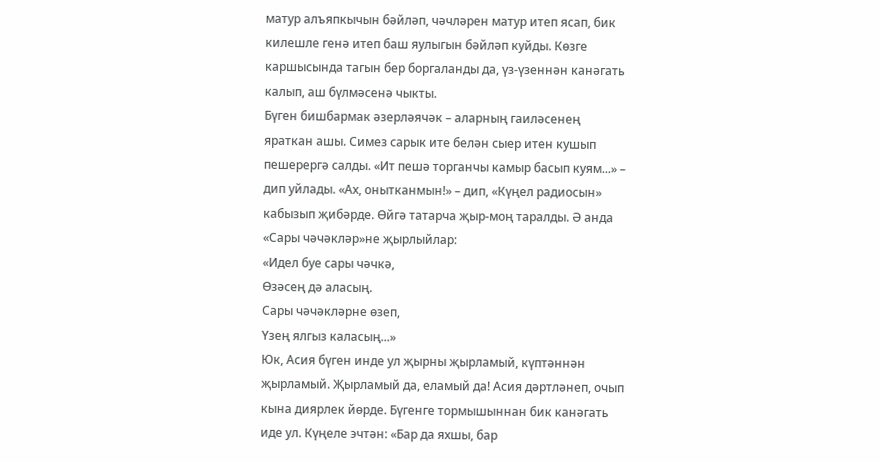матур алъяпкычын бәйләп, чәчләрен матур итеп ясап, бик килешле генә итеп баш яулыгын бәйләп куйды. Көзге каршысында тагын бер боргаланды да, үз-үзеннән канәгать калып, аш бүлмәсенә чыкты.
Бүген бишбармак әзерләячәк – аларның гаиләсенең яраткан ашы. Симез сарык ите белән сыер итен кушып пешерергә салды. «Ит пешә торганчы камыр басып куям...» – дип уйлады. «Ах, онытканмын!» – дип, «Күңел радиосын» кабызып җибәрде. Өйгә татарча җыр-моң таралды. Ә анда «Сары чәчәкләр»не җырлыйлар:
«Идел буе сары чәчкә,
Өзәсең дә аласың.
Сары чәчәкләрне өзеп,
Үзең ялгыз каласың...»
Юк, Асия бүген инде ул җырны җырламый, күптәннән җырламый. Җырламый да, еламый да! Асия дәртләнеп, очып кына диярлек йөрде. Бүгенге тормышыннан бик канәгать иде ул. Күңеле эчтән: «Бар да яхшы, бар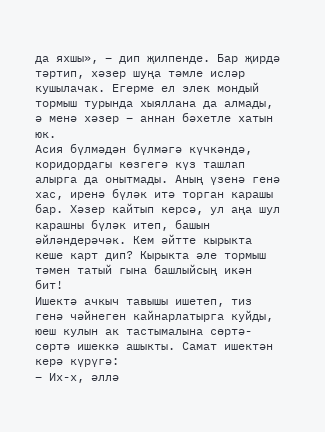да яхшы», – дип җилпенде. Бар җирдә тәртип, хәзер шуңа тәмле исләр кушылачак. Егерме ел элек мондый тормыш турында хыяллана да алмады, ә менә хәзер – аннан бәхетле хатын юк.
Асия бүлмәдән бүлмәгә күчкәндә, коридордагы көзгегә күз ташлап алырга да онытмады. Аның үзенә генә хас, иренә бүләк итә торган карашы бар. Хәзер кайтып керсә, ул аңа шул карашны бүләк итеп, башын әйләндерәчәк. Кем әйтте кырыкта кеше карт дип? Кырыкта әле тормыш тәмен татый гына башлыйсың икән бит!
Ишектә ачкыч тавышы ишетеп, тиз генә чәйнеген кайнарлатырга куйды, юеш кулын ак тастымалына сөртә-сөртә ишеккә ашыкты. Самат ишектән керә күрүгә:
– Их-х, әллә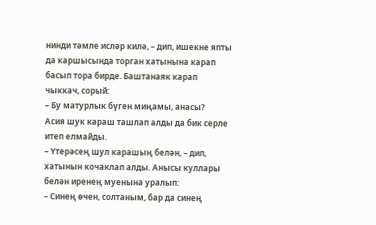нинди тәмле исләр килә, – дип, ишекне япты да каршысында торган хатынына карап басып тора бирде. Баштанаяк карап чыккач, сорый:
– Бу матурлык бүген миңамы, анасы?
Асия шук караш ташлап алды да бик серле итеп елмайды.
– Үтерәсең шул карашың белән, – дип, хатынын кочаклап алды. Анысы куллары белән иренең муенына уралып:
– Синең өчен, солтаным, бар да синең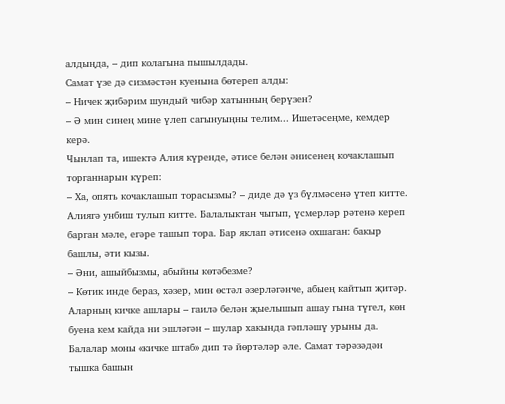алдыңда, – дип колагына пышылдады.
Самат үзе дә сизмәстән куенына бөтереп алды:
– Ничек җибәрим шундый чибәр хатынның берүзен?
– Ә мин синең мине үлеп сагынуыңны телим... Ишетәсеңме, кемдер керә.
Чынлап та, ишектә Алия күренде, әтисе белән әнисенең кочаклашып торганнарын күреп:
– Ха, опять кочаклашып торасызмы? – диде дә үз бүлмәсенә үтеп китте. Алиягә унбиш тулып китте. Балалыктан чыгып, үсмерләр рәтенә кереп барган мәле, егәре ташып тора. Бар яклап әтисенә охшаган: бакыр башлы, әти кызы.
– Әни, ашыйбызмы, абыйны көтәбезме?
– Көтик инде бераз, хәзер, мин өстәл әзерләгәнче, абыең кайтып җитәр.
Аларның кичке ашлары – гаилә белән җыелышып ашау гына түгел, көн буена кем кайда ни эшләгән – шулар хакында гәпләшү урыны да. Балалар моны «кичке штаб» дип тә йөртәләр әле. Самат тәрәзәдән тышка башын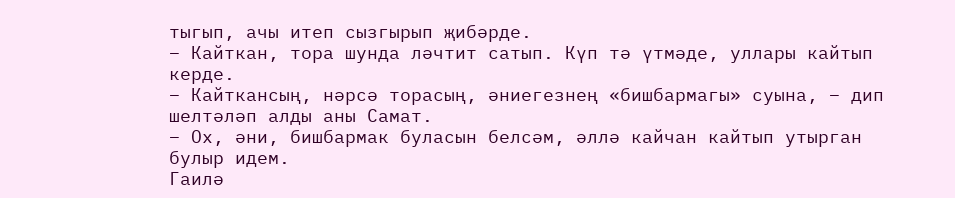тыгып, ачы итеп сызгырып җибәрде.
– Кайткан, тора шунда ләчтит сатып. Күп тә үтмәде, уллары кайтып керде.
– Кайткансың, нәрсә торасың, әниегезнең «бишбармагы» суына, – дип шелтәләп алды аны Самат.
– Ох, әни, бишбармак буласын белсәм, әллә кайчан кайтып утырган булыр идем.
Гаилә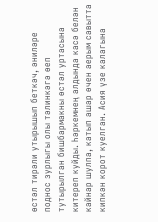өстәл тирәли утырышып беткәч, әниләре поднос зурлыгы олы тәлинкәгә өеп тутырылган бишбармакны өстәл уртасына китереп куйды. Һәркемнең алдында касә белән кайнар шулпа, катып ашар өчен аерым савытта кипкән корот куелган. Асия үзе калагына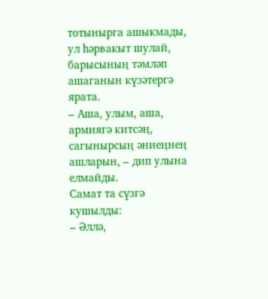тотынырга ашыкмады, ул һәрвакыт шулай, барысының тәмләп ашаганын күзәтергә ярата.
– Аша, улым, аша, армиягә китсәң, сагынырсың әниеңнең ашларын, – дип улына елмайды.
Самат та сүзгә кушылды:
– Әллә,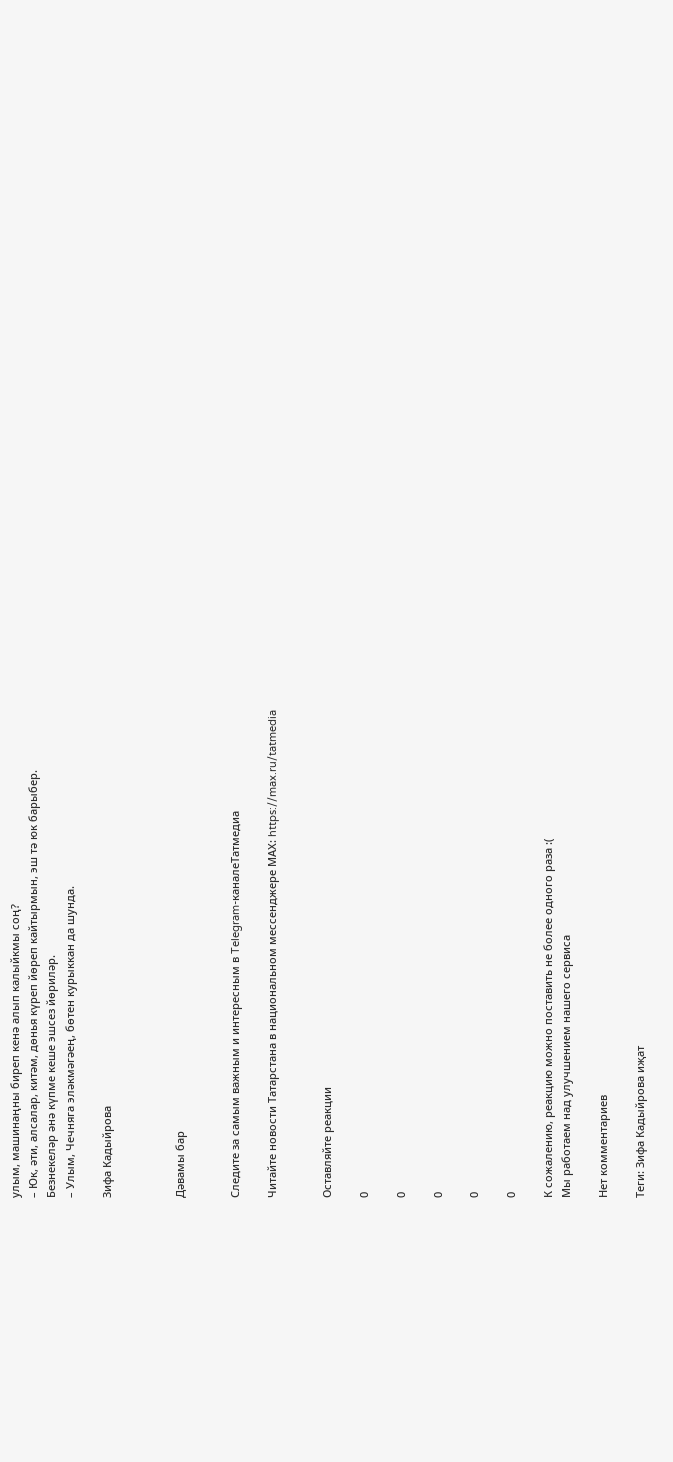улым, машинаңны биреп кенә алып калыйкмы соң?
– Юк, әти, алсалар, китәм, дөнья күреп йөреп кайтырмын, эш тә юк барыбер.
Безнекеләр әнә күпме кеше эшсез йөриләр.
– Улым, Чечняга эләкмәгәең, бөтен курыккан да шунда.

Зифа Кадыйрова



Дәвамы бар


Следите за самым важным и интересным в Telegram-каналеТатмедиа

Читайте новости Татарстана в национальном мессенджере MАХ: https://max.ru/tatmedia


Оставляйте реакции

0

0

0

0

0

К сожалению, реакцию можно поставить не более одного раза :(
Мы работаем над улучшением нашего сервиса

Нет комментариев

Теги: Зифа Кадыйрова иҗат